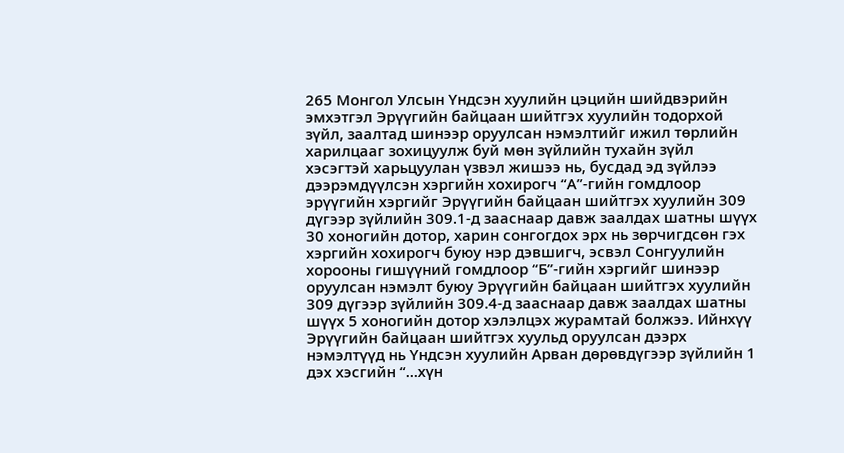265 Монгол Улсын Үндсэн хуулийн цэцийн шийдвэрийн эмхэтгэл Эрүүгийн байцаан шийтгэх хуулийн тодорхой зүйл, заалтад шинээр оруулсан нэмэлтийг ижил төрлийн харилцааг зохицуулж буй мөн зүйлийн тухайн зүйл хэсэгтэй харьцуулан үзвэл жишээ нь, бусдад эд зүйлээ дээрэмдүүлсэн хэргийн хохирогч “А”-гийн гомдлоор эрүүгийн хэргийг Эрүүгийн байцаан шийтгэх хуулийн 309 дүгээр зүйлийн 309.1-д зааснаар давж заалдах шатны шүүх 30 хоногийн дотор, харин сонгогдох эрх нь зөрчигдсөн гэх хэргийн хохирогч буюу нэр дэвшигч, эсвэл Сонгуулийн хорооны гишүүний гомдлоор “Б”-гийн хэргийг шинээр оруулсан нэмэлт буюу Эрүүгийн байцаан шийтгэх хуулийн 309 дүгээр зүйлийн 309.4-д зааснаар давж заалдах шатны шүүх 5 хоногийн дотор хэлэлцэх журамтай болжээ. Ийнхүү Эрүүгийн байцаан шийтгэх хуульд оруулсан дээрх нэмэлтүүд нь Үндсэн хуулийн Арван дөрөвдүгээр зүйлийн 1 дэх хэсгийн “…хүн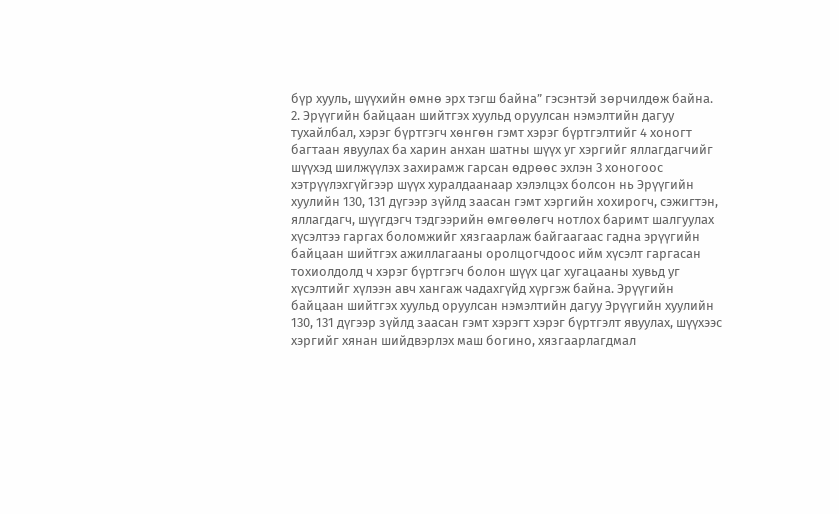бүр хууль, шүүхийн өмнө эрх тэгш байна” гэсэнтэй зөрчилдөж байна. 2. Эрүүгийн байцаан шийтгэх хуульд оруулсан нэмэлтийн дагуу тухайлбал, хэрэг бүртгэгч хөнгөн гэмт хэрэг бүртгэлтийг 4 хоногт багтаан явуулах ба харин анхан шатны шүүх уг хэргийг яллагдагчийг шүүхэд шилжүүлэх захирамж гарсан өдрөөс эхлэн 3 хоногоос хэтрүүлэхгүйгээр шүүх хуралдаанаар хэлэлцэх болсон нь Эрүүгийн хуулийн 130, 131 дүгээр зүйлд заасан гэмт хэргийн хохирогч, сэжигтэн, яллагдагч, шүүгдэгч тэдгээрийн өмгөөлөгч нотлох баримт шалгуулах хүсэлтээ гаргах боломжийг хязгаарлаж байгаагаас гадна эрүүгийн байцаан шийтгэх ажиллагааны оролцогчдоос ийм хүсэлт гаргасан тохиолдолд ч хэрэг бүртгэгч болон шүүх цаг хугацааны хувьд уг хүсэлтийг хүлээн авч хангаж чадахгүйд хүргэж байна. Эрүүгийн байцаан шийтгэх хуульд оруулсан нэмэлтийн дагуу Эрүүгийн хуулийн 130, 131 дүгээр зүйлд заасан гэмт хэрэгт хэрэг бүртгэлт явуулах, шүүхээс хэргийг хянан шийдвэрлэх маш богино, хязгаарлагдмал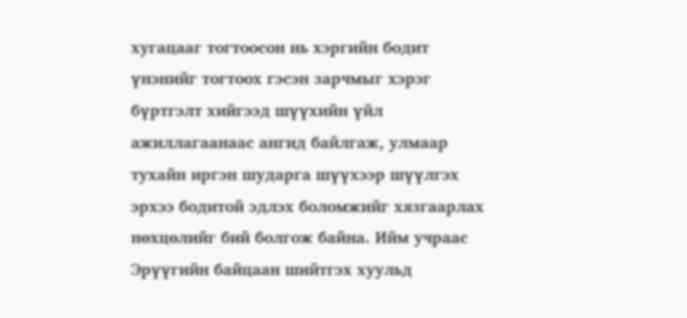хугацааг тогтоосон нь хэргийн бодит үнэнийг тогтоох гэсэн зарчмыг хэрэг бүртгэлт хийгээд шүүхийн үйл ажиллагаанаас ангид байлгаж, улмаар тухайн иргэн шударга шүүхээр шүүлгэх эрхээ бодитой эдлэх боломжийг хязгаарлах нөхцөлийг бий болгож байна. Ийм учраас Эрүүгийн байцаан шийтгэх хуульд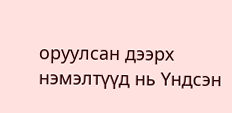оруулсан дээрх нэмэлтүүд нь Үндсэн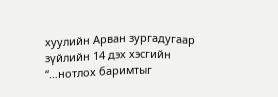хуулийн Арван зургадугаар зүйлийн 14 дэх хэсгийн “…нотлох баримтыг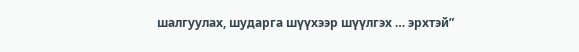шалгуулах, шударга шүүхээр шүүлгэх … эрхтэй”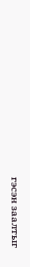гэсэн заалтыг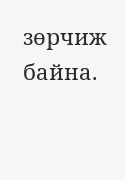зөрчиж байна.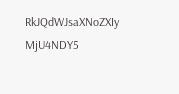RkJQdWJsaXNoZXIy MjU4NDY5